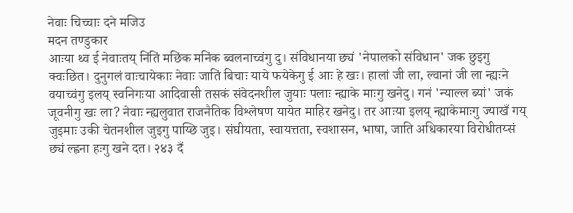नेवाः चिच्चाः दने मजिउ
मदन तण्डुकार
आःया थ्व ई नेवाःतय् निंतिं मछिंक मनिंक ब्वलनाच्वंगु दु। संविधानया छ्यं 'नेपालको संविधान' जक छुइगु क्वःछित। दुनुगलं वाःचायेकाः नेवाः जातिं बिचाः याये फयेकेगु ई आः हे खः। हालां जी ला, ल्वानां जी ला न्ह्यःने वयाच्वंगु इलय् स्वनिगःया आदिवासी तसकं संवेदनशील जुयाः पलाः न्ह्याके माःगु खनेदु। गनं 'न्याल्ल ब्यां' जकं जूवनीगु खः ला? नेवाः न्ह्यलुवात राजनैतिक विश्लेषण यायेत माहिर खनेदु। तर आःया इलय् न्ह्याकेमाःगु ज्याखँ गय् जुइमाः उकी चेतनशील जुइगु पाय्छि जुइ। संघीयता, स्वायत्तता, स्वशासन, भाषा, जाति अधिकारया विरोधीतय्सं छ्यं ल्ह्वना हःगु खने दत। २४३ दँ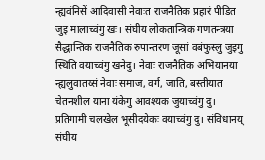न्ह्यवंनिसें आदिवासी नेवाःत राजनैतिक प्रहारं पीडित जुइ मालाच्वंगु खः। संघीय लोकतान्त्रिक गणतन्त्रया सैद्धान्तिक राजनैतिक रुपान्तरण जूसां वबंफुस्लु जुइगु स्थिति वयाच्वंगु खनेदु। नेवाः राजनैतिक अभियानया न्ह्यलुवातय्सं नेवाः समाज, वर्ग, जाति, बस्तीयात चेतनशील याना यंकेगु आवश्यक जुयाच्वंगु दु। प्रतिगामी चलखेल भूसीदयेकः वयाच्वंगु दु। संविधानय् संघीय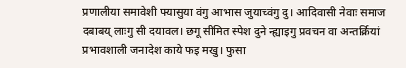प्रणालीया समावेशी फ्यासुया वंगु आभास जुयाच्वंगु दु। आदिवासी नेवाः समाज दबाबय् लाःगु सी दयावल। छगू सीमित स्पेश दुने न्ह्याइगु प्रवचन वा अन्तर्क्रियां प्रभावशाली जनादेश काये फइ मखु। फुसा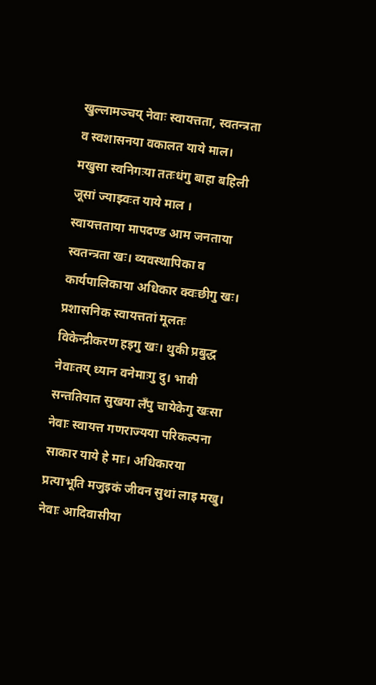खुल्लामञ्चय् नेवाः स्वायत्तता, स्वतन्त्रता व स्वशासनया वकालत याये माल। मखुसा स्वनिगःया ततःधंगु बाहा बहिली जूसां ज्याझ्वःत याये माल ।
स्वायत्तताया मापदण्ड आम जनताया स्वतन्त्रता खः। व्यवस्थापिका व कार्यपालिकाया अधिकार क्वःछीगु खः। प्रशासनिक स्वायत्ततां मूलतः विकेन्द्रीकरण हइगु खः। थुकी प्रबुद्ध नेवाःतय् ध्यान वनेमाःगु दु। भावी सन्ततियात सुखया लँपु चायेकेगु खःसा नेवाः स्वायत्त गणराज्यया परिकल्पना साकार याये हे माः। अधिकारया प्रत्याभूति मजुइकं जीवन सुथां लाइ मखु। नेवाः आदिवासीया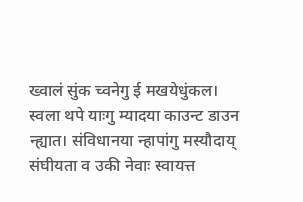ख्वालं सुंक च्वनेगु ई मखयेधुंकल। स्वला थपे याःगु म्यादया काउन्ट डाउन न्ह्यात। संविधानया न्हापांगु मस्यौदाय् संघीयता व उकी नेवाः स्वायत्त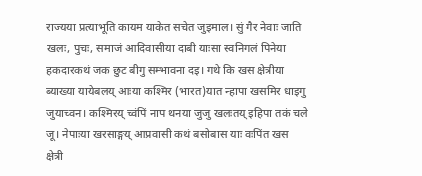राज्यया प्रत्याभूति कायम याकेत सचेत जुइमाल। सुं गैर नेवाः जाति खलः, पुचः, समाजं आदिवासीया दाबी याःसा स्वनिगलं पिनेया हकदारकथं जक छुट बीगु सम्भावना दइ। गथे कि खस क्षेत्रीया ब्याख्या यायेबलय् आःया कश्मिर (भारत)यात न्हापा खसमिर धाइगु जुयाच्वन। कश्मिरय् च्वंपिं नाप थनया जुजु खलःतय् इहिपा तकं चले जू। नेपाःया खरसाङ्गय् आप्रवासी कथं बसोबास याः वःपिंत खस क्षेत्री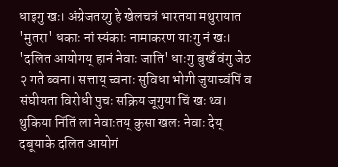धाइगु खः। अंग्रेजतय्गु हे खेलचत्रं भारतया मथुरायात 'मुतरा' धकाः नां स्यंकाः नामाकरण याःगु नं खः। 'दलित आयोगय् हानं नेवाः जाति' धाःगु बुखँ वंगु जेठ २ गते ब्वना। सत्ताय् च्वनाः सुविधा भोगी जुयाच्वंपिं व संघीयता विरोधी पुचः सक्रिय जूगुया चिं खः थ्व। थुकिया निंतिं ला नेवाःतय् कुसा खलः नेवाः देय् दबूयाके दलित आयोगं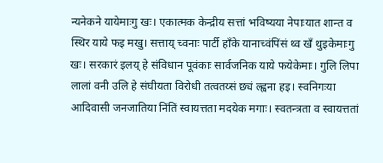न्यनेकने यायेमाःगु खः। एकात्मक केन्द्रीय सत्तां भविष्यया नेपाःयात शान्त व स्थिर याये फइ मखु। सत्ताय् च्वनाः पार्टी हाँके यानाच्वंपिंसं थ्व खँ थुइकेमाःगु खः। सरकारं इलय् हे संविधान पूवंकाः सार्वजनिक याये फयेकेमाः। गुलि लिपा लालां वनी उलि हे संघीयता विरोधी तत्वतय्सं छ्यं ल्ह्वना हइ। स्वनिगःया आदिवासी जनजातिया निंतिं स्वायत्तता मदयेक मगाः। स्वतन्त्रता व स्वायत्ततां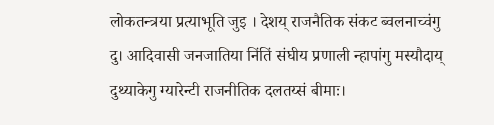लोकतन्त्रया प्रत्याभूति जुइ । देशय् राजनैतिक संकट ब्वलनाच्वंगु दु। आदिवासी जनजातिया निंतिं संघीय प्रणाली न्हापांगु मस्यौदाय् दुथ्याकेगु ग्यारेन्टी राजनीतिक दलतय्सं बीमाः।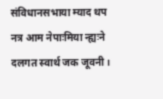संविधानसभाया म्याद थप नत्र आम नेपाःमिया न्ह्यःने दलगत स्वार्थ जक जूवनी।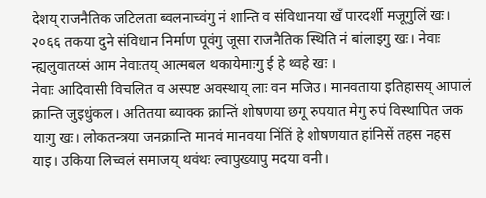देशय् राजनैतिक जटिलता ब्वलनाच्वंगु नं शान्ति व संविधानया खँ पारदर्शी मजूगुलिं खः। २०६६ तकया दुने संविधान निर्माण पूवंगु जूसा राजनैतिक स्थिति नं बांलाइगु खः। नेवाः न्ह्यलुवातय्सं आम नेवाःतय् आत्मबल थकायेमाःगु ई हे थ्वहे खः ।
नेवाः आदिवासी विचलित व अस्पष्ट अवस्थाय् लाः वन मजिउ। मानवताया इतिहासय् आपालं क्रान्ति जुइधुंकल। अतितया ब्याक्क क्रान्तिं शोषणया छगू रुपयात मेगु रुपं विस्थापित जक याःगु खः। लोकतन्त्रया जनक्रान्ति मानवं मानवया निंतिं हे शोषणयात हांनिसें तहस नहस याइ। उकिया लिच्वलं समाजय् थवंथः ल्वापुख्यापु मदया वनी।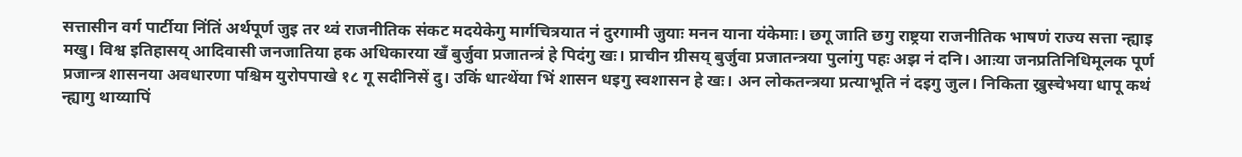सत्तासीन वर्ग पार्टीया निंतिं अर्थपूर्ण जुइ तर थ्वं राजनीतिक संकट मदयेकेगु मार्गचित्रयात नं दुरगामी जुयाः मनन याना यंकेमाः। छगू जाति छगु राष्ट्रया राजनीतिक भाषणं राज्य सत्ता न्ह्याइ मखु। विश्व इतिहासय् आदिवासी जनजातिया हक अधिकारया खँ बुर्जुवा प्रजातन्त्रं हे पिदंगु खः। प्राचीन ग्रीसय् बुर्जुवा प्रजातन्त्रया पुलांगु पहः अझ नं दनि। आःया जनप्रतिनिधिमूलक पूर्ण प्रजान्त्र शासनया अवधारणा पश्चिम युरोपपाखे १८ गू सदीनिसें दु। उकिं धात्थेंया भिं शासन धइगु स्वशासन हे खः। अन लोकतन्त्रया प्रत्याभूति नं दइगु जुल। निकिता ख्रुस्चेभया धापू कथं न्ह्यागु थाय्यापिं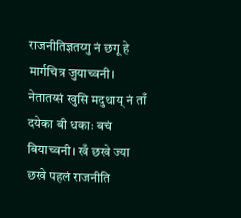राजनीतिज्ञतय्गु नं छगू हे मार्गचित्र जुयाच्वनी। नेतातय्सं खुसि मदुथाय् नं ताँ दयेका बी धकाः बचं बियाच्वनी। खँ छखे ज्या छखे पहलं राजनीति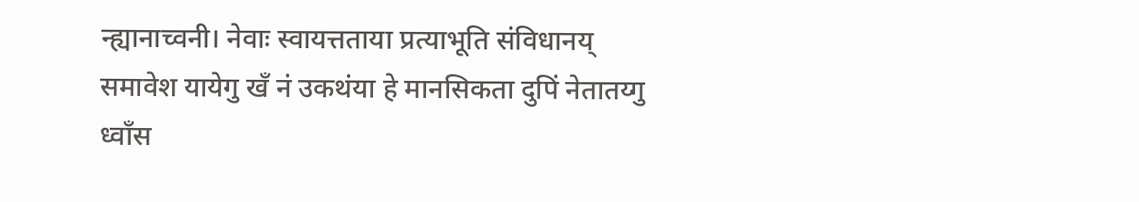न्ह्यानाच्वनी। नेवाः स्वायत्तताया प्रत्याभूति संविधानय् समावेश यायेगु खँ नं उकथंया हे मानसिकता दुपिं नेतातय्गु ध्वाँस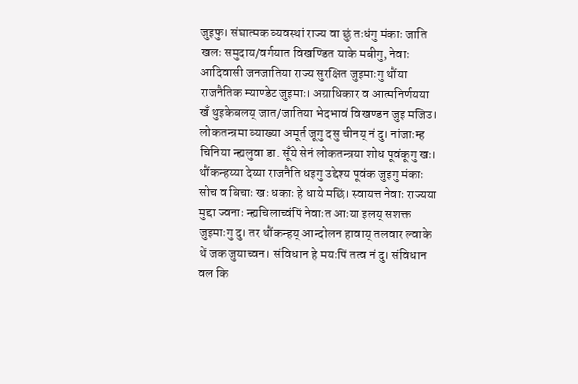जुइफु। संघात्मक व्यवस्थां राज्य वा छुं तःधंगु मंकाः जाति खलः समुदाय/वर्गयात विखण्डित याके मबीगु, नेवाः आदिवासी जनजातिया राज्य सुरक्षित जुइमाःगु थौंया राजनैतिक म्याण्डेट जुइमाः। अग्राधिकार व आत्मनिर्णयया खँ थुइकेबलय् जात/जातिया भेदभावं विखण्डन जुइ मजिउ। लोकतन्त्रमा व्याख्या अमूर्त जूगु दसु चीनय् नं दु। नांजाःम्ह चिनिया न्ह्यलुवा डा. सूँये सेनं लोकतन्त्रया शोध पूवंकूगु खः। थौंकन्हय्या देय्या राजनैति धइगु उद्देश्य पूवंक जुइगु मंकाः सोच व बिचाः खः धकाः हे धाये मछिं। स्वायत्त नेवाः राज्यया मुद्दा ज्वनाः न्ह्यचिलाच्वंपिं नेवाःत आःया इलय् सशक्त जुइमाःगु दु। तर थौंकन्हय् आन्दोलन हावाय् तलवार ल्वाके थें जक जुयाच्वन। संविधान हे मयःपिं तत्व नं दु। संविधान वल कि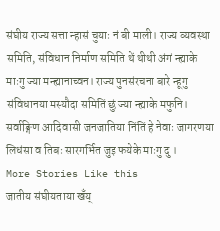संघीय राज्य सत्ता न्हासं चुयाः नं बी माली। राज्य व्यवस्था समिति, संविधान निर्माण समिति थें थीथी अंगं न्ह्याके माःगु ज्या मन्ह्यानाच्वन। राज्य पुनसंरचना बारे न्हूगु संविधानया मस्यौदा समितिं छुं ज्या न्ह्याके मफुनि। सर्वाङ्गिण आदिवासी जनजातिया निंतिं हे नेवाः जागरणया लिधंसा व तिबः सारगर्भित जुइ फयेके माःगु दु ।
More Stories Like this
जातीय संघीयताया खँय्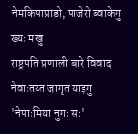नेमकिपाप्राडो, पाजेरो ब्वाकेगु ख्यः मखु
राष्ट्रपति प्रणाली बारे विवाद
नेवाःतय्त जागृत याइगु 'नेपाःमिया नुगः सः'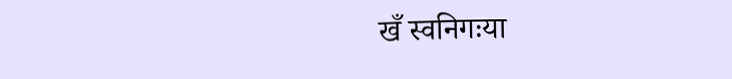खँ स्वनिगःया